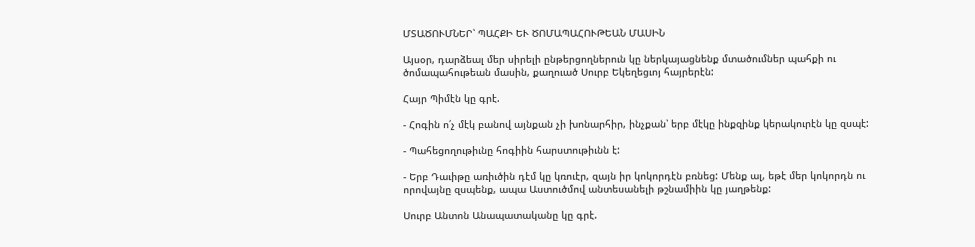ՄՏԱԾՈՒՄՆԵՐ՝ ՊԱՀՔԻ ԵՒ ԾՈՄԱՊԱՀՈՒԹԵԱՆ ՄԱՍԻՆ

Այսօր, դարձեալ մեր սիրելի ընթերցողներուն կը ներկայացնենք մտածումներ պահքի ու ծոմապահութեան մասին, քաղուած Սուրբ Եկեղեցւոյ հայրերէն:

Հայր Պիմէն կը գրէ.

- Հոգին ո՛չ մէկ բանով այնքան չի խոնարհիր, ինչքան՝ երբ մէկը ինքզինք կերակուրէն կը զսպէ:

- Պահեցողութիւնը հոգիին հարստութիւնն է:

- Երբ Դաւիթը առիւծին դէմ կը կռուէր, զայն իր կոկորդէն բռնեց: Մենք ալ, եթէ մեր կոկորդն ու որովայնը զսպենք, ապա Աստուծմով անտեսանելի թշնամիին կը յաղթենք:

Սուրբ Անտոն Անապատականը կը գրէ.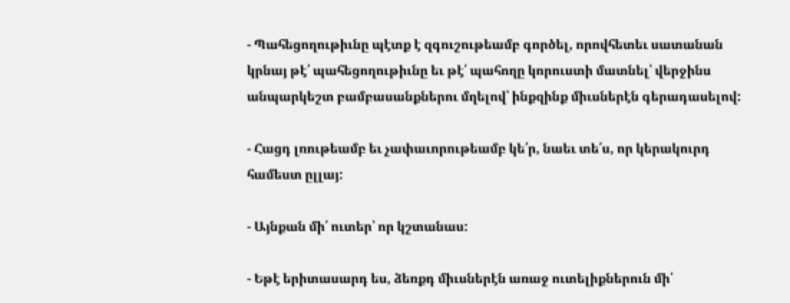- Պահեցողութիւնը պէտք է զգուշութեամբ գործել, որովհետեւ սատանան կրնայ թէ՛ պահեցողութիւնը եւ թէ՛ պահողը կորուստի մատնել՝ վերջինս անպարկեշտ բամբասանքներու մղելով՝ ինքզինք միւսներէն գերադասելով:

- Հացդ լռութեամբ եւ չափաւորութեամբ կե՛ր, նաեւ տե՛ս, որ կերակուրդ համեստ ըլլայ:

- Այնքան մի՛ ուտեր՝ որ կշտանաս:

- Եթէ երիտասարդ ես, ձեռքդ միւսներէն առաջ ուտելիքներուն մի՛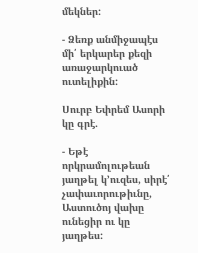մեկներ:

- Ձեռք անմիջապէս մի՛ երկարեր քեզի առաջարկուած ուտելիքին:

Սուրբ Եփրեմ Ասորի կը գրէ.

- Եթէ որկրամոլութեան յաղթել կ՚ուզես, սիրէ՛ չափաւորութիւնը, Աստուծոյ վախը ունեցիր ու կը յաղթես: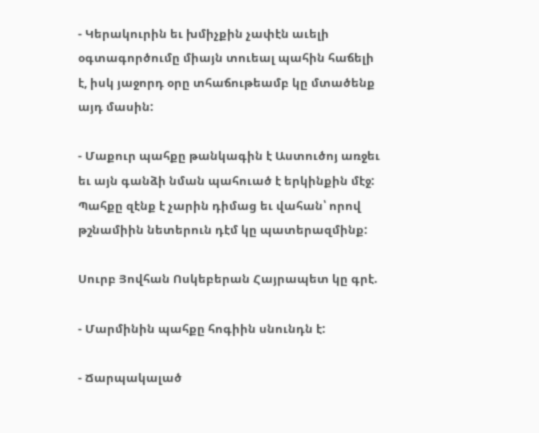- Կերակուրին եւ խմիչքին չափէն աւելի օգտագործումը միայն տուեալ պահին հաճելի է, իսկ յաջորդ օրը տհաճութեամբ կը մտածենք այդ մասին:

- Մաքուր պահքը թանկագին է Աստուծոյ առջեւ եւ այն գանձի նման պահուած է երկինքին մէջ: Պահքը զէնք է չարին դիմաց եւ վահան՝ որով թշնամիին նետերուն դէմ կը պատերազմինք:

Սուրբ Յովհան Ոսկեբերան Հայրապետ կը գրէ.

- Մարմինին պահքը հոգիին սնունդն է:

- Ճարպակալած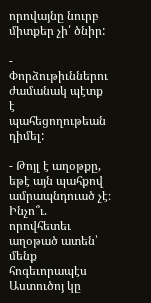որովայնը նուրբ միտքեր չի՛ ծնիր:

- Փորձութիւններու ժամանակ պէտք է պահեցողութեան դիմել:

- Թոյլ է աղօթքը, եթէ այն պահքով ամրապնդուած չէ։ Ինչո՞ւ. որովհետեւ աղօթած ատեն՝ մենք հոգեւորապէս Աստուծոյ կը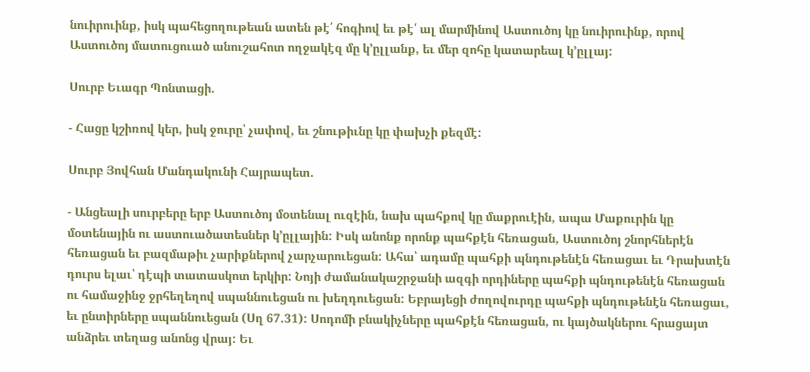նուիրուինք, իսկ պահեցողութեան ատեն թէ՛ հոգիով եւ թէ՛ ալ մարմինով Աստուծոյ կը նուիրուինք, որով Աստուծոյ մատուցուած անուշահոտ ողջակէզ մը կ՚ըլլանք, եւ մեր զոհը կատարեալ կ՚ըլլայ:

Սուրբ Եւագր Պոնտացի.

- Հացը կշիռով կեր, իսկ ջուրը՝ չափով, եւ շնութիւնը կը փախչի քեզմէ:

Սուրբ Յովհան Մանդակունի Հայրապետ.

- Անցեալի սուրբերը երբ Աստուծոյ մօտենալ ուզէին, նախ պահքով կը մաքրուէին, ապա Մաքուրին կը մօտենային ու աստուածատեսներ կ՚ըլլային: Իսկ անոնք որոնք պահքէն հեռացան, Աստուծոյ շնորհներէն հեռացան եւ բազմաթիւ չարիքներով չարչարուեցան: Ահա՝ ադամը պահքի պնդութենէն հեռացաւ եւ Դրախտէն դուրս ելաւ՝ դէպի տատասկոտ երկիր: Նոյի ժամանակաշրջանի ազգի որդիները պահքի պնդութենէն հեռացան ու համաջինջ ջրհեղեղով սպաննուեցան ու խեղդուեցան: Եբրայեցի ժողովուրդը պահքի պնդութենէն հեռացաւ, եւ ընտիրները սպաննուեցան (Սղ 67.31): Սոդոմի բնակիչները պահքէն հեռացան, ու կայծակներու հրացայտ անձրեւ տեղաց անոնց վրայ: Եւ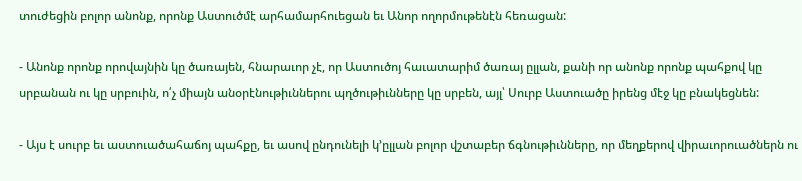տուժեցին բոլոր անոնք, որոնք Աստուծմէ արհամարհուեցան եւ Անոր ողորմութենէն հեռացան:

- Անոնք որոնք որովայնին կը ծառայեն, հնարաւոր չէ, որ Աստուծոյ հաւատարիմ ծառայ ըլլան, քանի որ անոնք որոնք պահքով կը սրբանան ու կը սրբուին, ո՛չ միայն անօրէնութիւններու պղծութիւնները կը սրբեն, այլ՝ Սուրբ Աստուածը իրենց մէջ կը բնակեցնեն:

- Այս է սուրբ եւ աստուածահաճոյ պահքը, եւ ասով ընդունելի կ՚ըլլան բոլոր վշտաբեր ճգնութիւնները, որ մեղքերով վիրաւորուածներն ու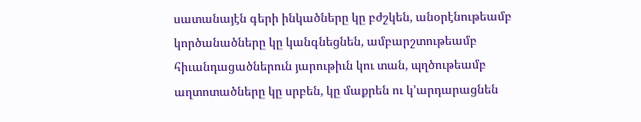սատանայէն գերի ինկածները կը բժշկեն, անօրէնութեամբ կործանածները կը կանգնեցնեն, ամբարշտութեամբ հիւանդացածներուն յարութիւն կու տան, պղծութեամբ աղտոտածները կը սրբեն, կը մաքրեն ու կ՚արդարացնեն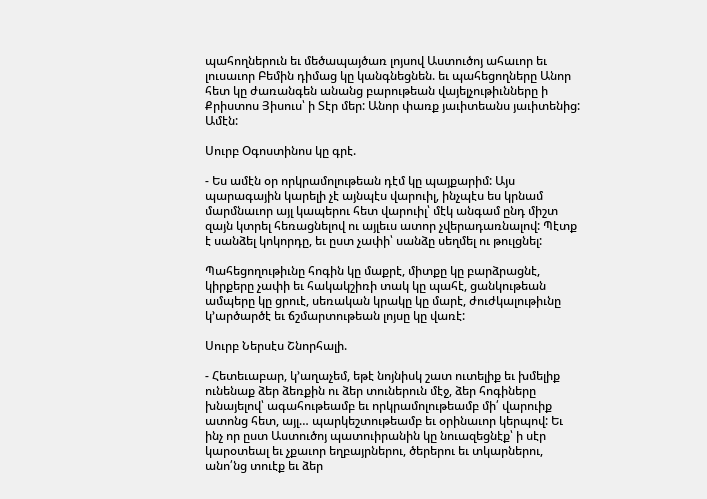պահողներուն եւ մեծապայծառ լոյսով Աստուծոյ ահաւոր եւ լուսաւոր Բեմին դիմաց կը կանգնեցնեն. եւ պահեցողները Անոր հետ կը ժառանգեն անանց բարութեան վայելչութիւնները ի Քրիստոս Յիսուս՝ ի Տէր մեր: Անոր փառք յաւիտեանս յաւիտենից: Ամէն:

Սուրբ Օգոստինոս կը գրէ.

- Ես ամէն օր որկրամոլութեան դէմ կը պայքարիմ: Այս պարագային կարելի չէ այնպէս վարուիլ, ինչպէս ես կրնամ մարմնաւոր այլ կապերու հետ վարուիլ՝ մէկ անգամ ընդ միշտ զայն կտրել հեռացնելով ու այլեւս ատոր չվերադառնալով: Պէտք է սանձել կոկորդը, եւ ըստ չափի՝ սանձը սեղմել ու թուլցնել:

Պահեցողութիւնը հոգին կը մաքրէ, միտքը կը բարձրացնէ, կիրքերը չափի եւ հակակշիռի տակ կը պահէ, ցանկութեան ամպերը կը ցրուէ, սեռական կրակը կը մարէ, ժուժկալութիւնը կ՚արծարծէ եւ ճշմարտութեան լոյսը կը վառէ:

Սուրբ Ներսէս Շնորհալի.

- Հետեւաբար, կ՚աղաչեմ, եթէ նոյնիսկ շատ ուտելիք եւ խմելիք ունենաք ձեր ձեռքին ու ձեր տուներուն մէջ, ձեր հոգիները խնայելով՝ ագահութեամբ եւ որկրամոլութեամբ մի՛ վարուիք ատոնց հետ, այլ… պարկեշտութեամբ եւ օրինաւոր կերպով: Եւ ինչ որ ըստ Աստուծոյ պատուիրանին կը նուազեցնէք՝ ի սէր կարօտեալ եւ չքաւոր եղբայրներու, ծերերու եւ տկարներու, անո՛նց տուէք եւ ձեր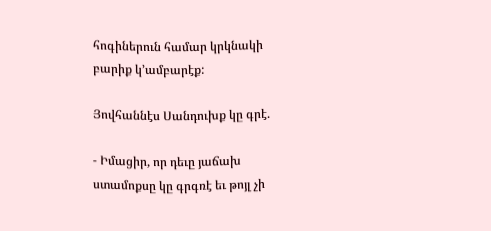հոգիներուն համար կրկնակի բարիք կ՚ամբարէք:

Յովհաննէս Սանդուխք կը գրէ.

- Իմացիր, որ դեւը յաճախ ստամոքսը կը գրգռէ եւ թոյլ չի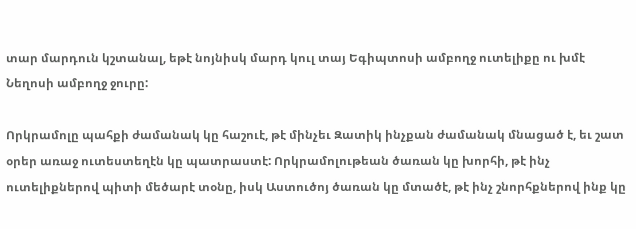տար մարդուն կշտանալ, եթէ նոյնիսկ մարդ կուլ տայ Եգիպտոսի ամբողջ ուտելիքը ու խմէ Նեղոսի ամբողջ ջուրը:

Որկրամոլը պահքի ժամանակ կը հաշուէ, թէ մինչեւ Զատիկ ինչքան ժամանակ մնացած է, եւ շատ օրեր առաջ ուտեստեղէն կը պատրաստէ: Որկրամոլութեան ծառան կը խորհի, թէ ինչ ուտելիքներով պիտի մեծարէ տօնը, իսկ Աստուծոյ ծառան կը մտածէ, թէ ինչ շնորհքներով ինք կը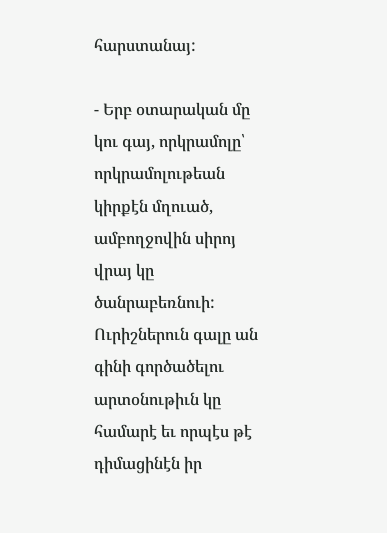հարստանայ:

- Երբ օտարական մը կու գայ, որկրամոլը՝ որկրամոլութեան կիրքէն մղուած, ամբողջովին սիրոյ վրայ կը ծանրաբեռնուի: Ուրիշներուն գալը ան գինի գործածելու արտօնութիւն կը համարէ եւ որպէս թէ դիմացինէն իր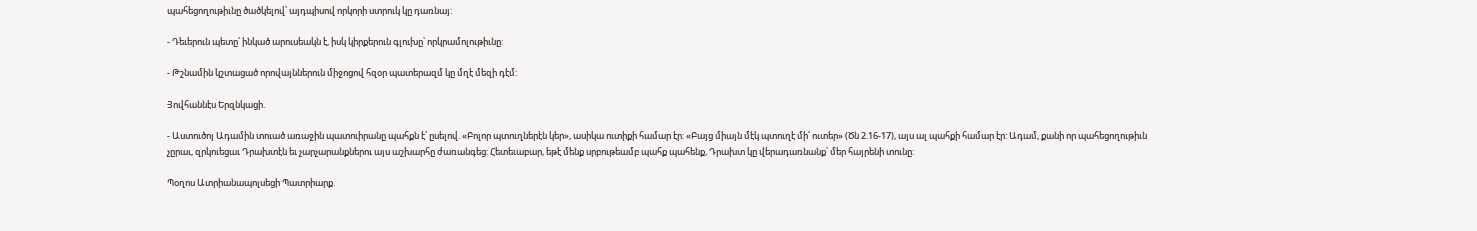պահեցողութիւնը ծածկելով՝ այդպիսով որկորի ստրուկ կը դառնայ:

- Դեւերուն պետը՝ ինկած արուսեակն է, իսկ կիրքերուն գլուխը՝ որկրամոլութիւնը:

- Թշնամին կշտացած որովայններուն միջոցով հզօր պատերազմ կը մղէ մեզի դէմ:

Յովհաննէս Երզնկացի.

- Աստուծոյ Ադամին տուած առաջին պատուիրանը պահքն է՝ ըսելով. «Բոլոր պտուղներէն կեր», ասիկա ուտիքի համար էր: «Բայց միայն մէկ պտուղէ մի՛ ուտեր» (Ծն 2.16-17), այս ալ պահքի համար էր: Ադամ, քանի որ պահեցողութիւն չըրաւ, զրկուեցաւ Դրախտէն եւ չարչարանքներու այս աշխարհը ժառանգեց: Հետեւաբար, եթէ մենք սրբութեամբ պահք պահենք, Դրախտ կը վերադառնանք՝ մեր հայրենի տունը:

Պօղոս Ատրիանապոլսեցի Պատրիարք.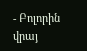- Բոլորին վրայ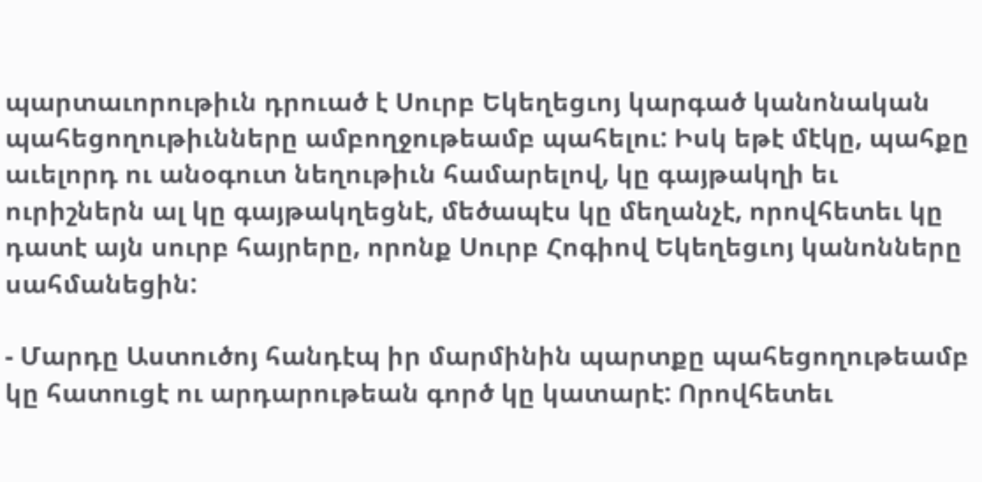պարտաւորութիւն դրուած է Սուրբ Եկեղեցւոյ կարգած կանոնական պահեցողութիւնները ամբողջութեամբ պահելու: Իսկ եթէ մէկը, պահքը աւելորդ ու անօգուտ նեղութիւն համարելով, կը գայթակղի եւ ուրիշներն ալ կը գայթակղեցնէ, մեծապէս կը մեղանչէ, որովհետեւ կը դատէ այն սուրբ հայրերը, որոնք Սուրբ Հոգիով Եկեղեցւոյ կանոնները սահմանեցին:

- Մարդը Աստուծոյ հանդէպ իր մարմինին պարտքը պահեցողութեամբ կը հատուցէ ու արդարութեան գործ կը կատարէ: Որովհետեւ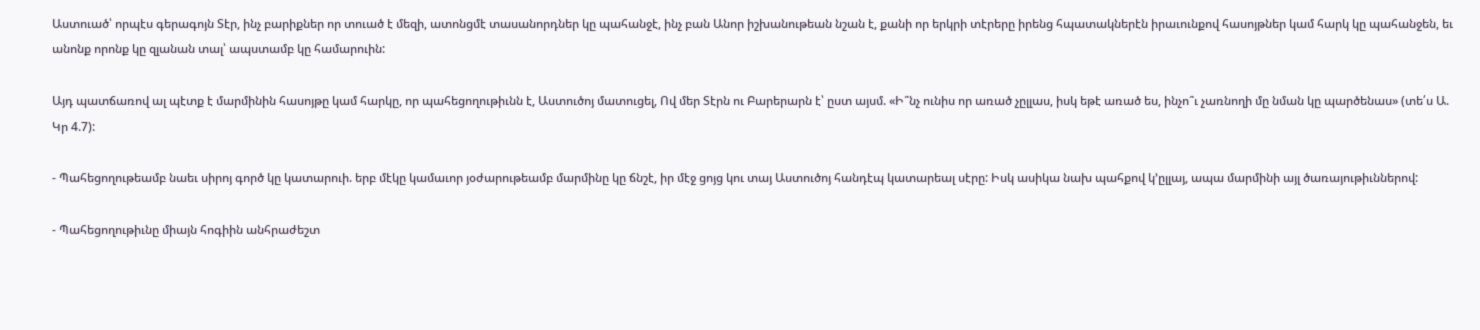Աստուած՝ որպէս գերագոյն Տէր, ինչ բարիքներ որ տուած է մեզի, ատոնցմէ տասանորդներ կը պահանջէ, ինչ բան Անոր իշխանութեան նշան է, քանի որ երկրի տէրերը իրենց հպատակներէն իրաւունքով հասոյթներ կամ հարկ կը պահանջեն, եւ անոնք որոնք կը զլանան տալ՝ ապստամբ կը համարուին:

Այդ պատճառով ալ պէտք է մարմինին հասոյթը կամ հարկը, որ պահեցողութիւնն է, Աստուծոյ մատուցել, Ով մեր Տէրն ու Բարերարն է՝ ըստ այսմ. «Ի՞նչ ունիս որ առած չըլլաս, իսկ եթէ առած ես, ինչո՞ւ չառնողի մը նման կը պարծենաս» (տե՛ս Ա. Կր 4.7):

- Պահեցողութեամբ նաեւ սիրոյ գործ կը կատարուի. երբ մէկը կամաւոր յօժարութեամբ մարմինը կը ճնշէ, իր մէջ ցոյց կու տայ Աստուծոյ հանդէպ կատարեալ սէրը: Իսկ ասիկա նախ պահքով կ՚ըլլայ, ապա մարմինի այլ ծառայութիւններով:

- Պահեցողութիւնը միայն հոգիին անհրաժեշտ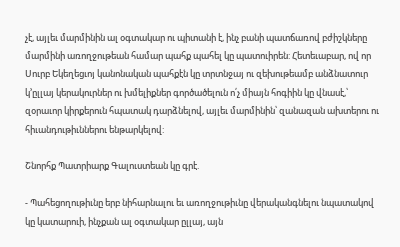չէ, այլեւ մարմինին ալ օգտակար ու պիտանի է, ինչ բանի պատճառով բժիշկները մարմինի առողջութեան համար պահք պահել կը պատուիրեն: Հետեւաբար, ով որ Սուրբ Եկեղեցւոյ կանոնական պահքէն կը տրտնջայ ու զեխութեամբ անձնատուր կ՚ըլլայ կերակուրներ ու խմելիքներ գործածելուն ո՛չ միայն հոգիին կը վնասէ,՝ զօրաւոր կիրքերուն հպատակ դարձնելով, այլեւ մարմինին՝ զանազան ախտերու ու հիւանդութիւններու ենթարկելով:

Շնորհք Պատրիարք Գալուստեան կը գրէ.

- Պահեցողութիւնը երբ նիհարնալու եւ առողջութիւնը վերականգնելու նպատակով կը կատարուի, ինչքան ալ օգտակար ըլլայ, այն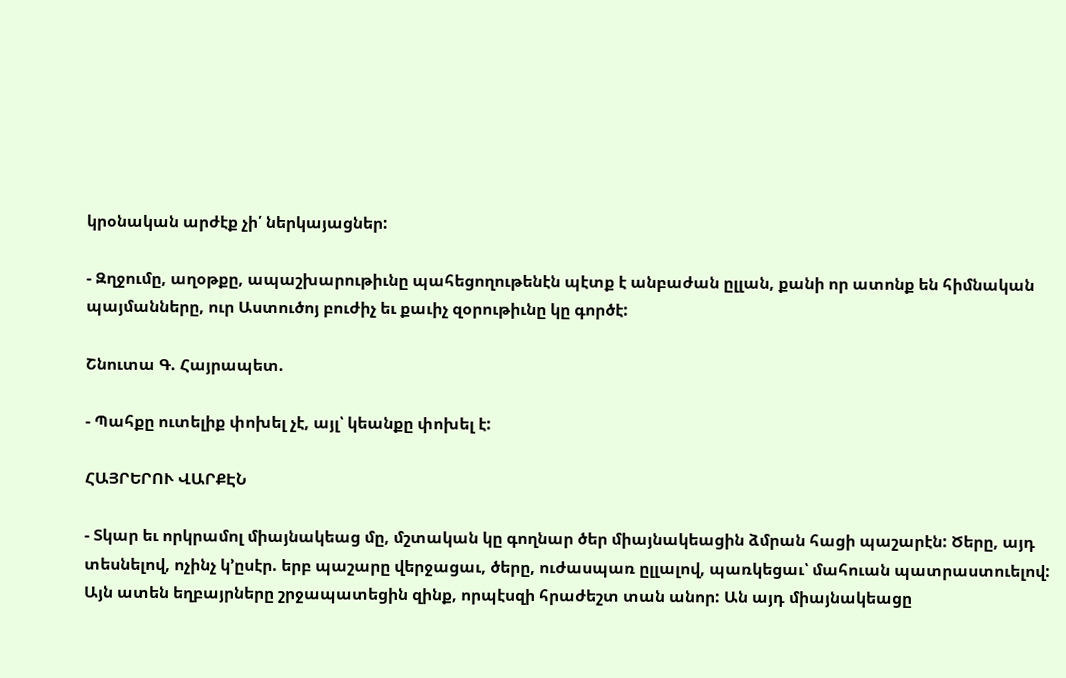կրօնական արժէք չի՛ ներկայացներ:

- Զղջումը, աղօթքը, ապաշխարութիւնը պահեցողութենէն պէտք է անբաժան ըլլան, քանի որ ատոնք են հիմնական պայմանները, ուր Աստուծոյ բուժիչ եւ քաւիչ զօրութիւնը կը գործէ:

Շնուտա Գ. Հայրապետ.

- Պահքը ուտելիք փոխել չէ, այլ՝ կեանքը փոխել է:

ՀԱՅՐԵՐՈՒ ՎԱՐՔԷՆ

- Տկար եւ որկրամոլ միայնակեաց մը, մշտական կը գողնար ծեր միայնակեացին ձմրան հացի պաշարէն: Ծերը, այդ տեսնելով, ոչինչ կ՚ըսէր. երբ պաշարը վերջացաւ, ծերը, ուժասպառ ըլլալով, պառկեցաւ՝ մահուան պատրաստուելով: Այն ատեն եղբայրները շրջապատեցին զինք, որպէսզի հրաժեշտ տան անոր: Ան այդ միայնակեացը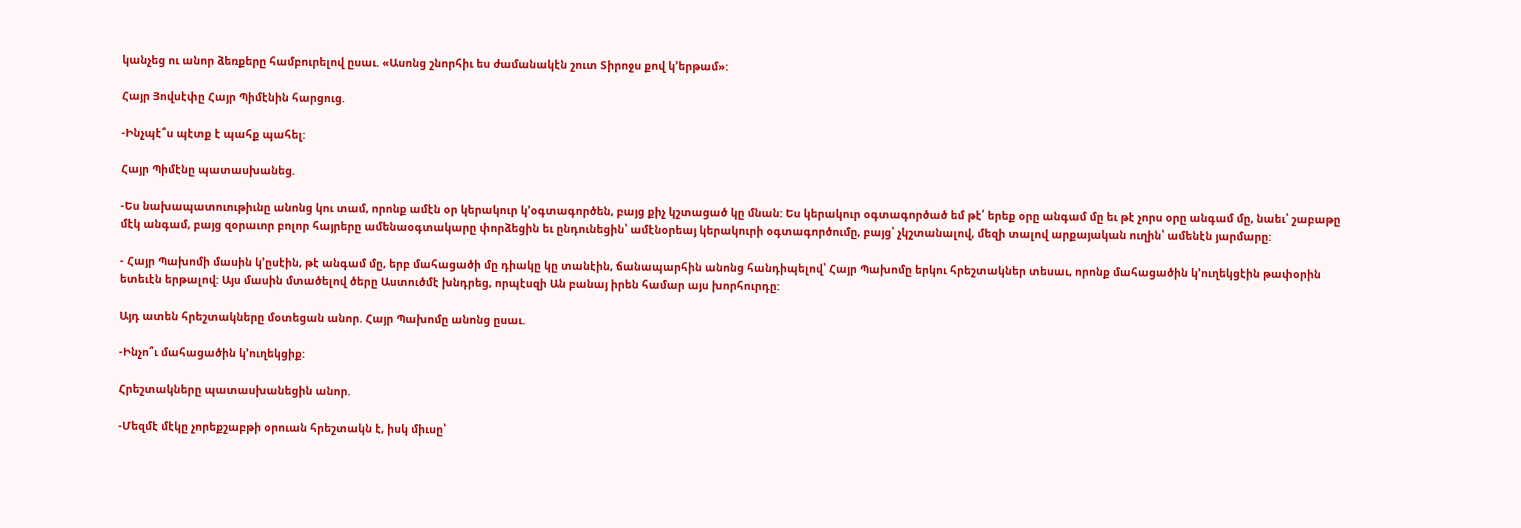կանչեց ու անոր ձեռքերը համբուրելով ըսաւ. «Ասոնց շնորհիւ ես ժամանակէն շուտ Տիրոջս քով կ՚երթամ»:

Հայր Յովսէփը Հայր Պիմէնին հարցուց.

-Ինչպէ՞ս պէտք է պահք պահել:

Հայր Պիմէնը պատասխանեց.

-Ես նախապատուութիւնը անոնց կու տամ, որոնք ամէն օր կերակուր կ՚օգտագործեն, բայց քիչ կշտացած կը մնան: Ես կերակուր օգտագործած եմ թէ՛ երեք օրը անգամ մը եւ թէ չորս օրը անգամ մը, նաեւ՝ շաբաթը մէկ անգամ, բայց զօրաւոր բոլոր հայրերը ամենաօգտակարը փորձեցին եւ ընդունեցին՝ ամէնօրեայ կերակուրի օգտագործումը, բայց՝ չկշտանալով, մեզի տալով արքայական ուղին՝ ամենէն յարմարը:

- Հայր Պախոմի մասին կ՚ըսէին, թէ անգամ մը, երբ մահացածի մը դիակը կը տանէին, ճանապարհին անոնց հանդիպելով՝ Հայր Պախոմը երկու հրեշտակներ տեսաւ, որոնք մահացածին կ՚ուղեկցէին թափօրին ետեւէն երթալով: Այս մասին մտածելով ծերը Աստուծմէ խնդրեց, որպէսզի Ան բանայ իրեն համար այս խորհուրդը:

Այդ ատեն հրեշտակները մօտեցան անոր. Հայր Պախոմը անոնց ըսաւ.

-Ինչո՞ւ մահացածին կ՚ուղեկցիք:

Հրեշտակները պատասխանեցին անոր.

-Մեզմէ մէկը չորեքշաբթի օրուան հրեշտակն է, իսկ միւսը՝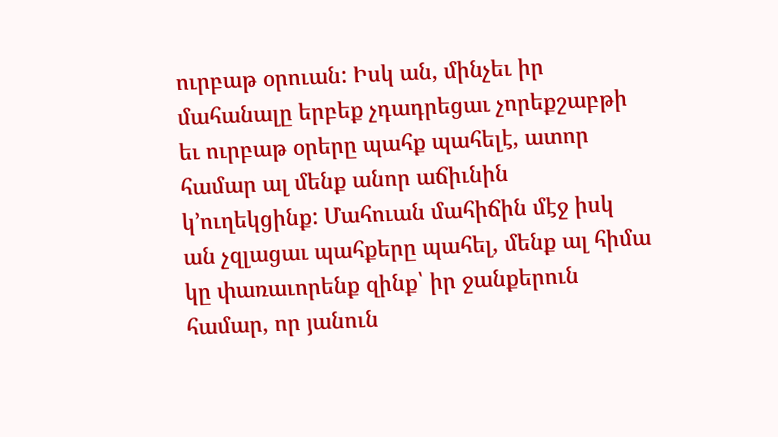ուրբաթ օրուան: Իսկ ան, մինչեւ իր մահանալը երբեք չդադրեցաւ չորեքշաբթի եւ ուրբաթ օրերը պահք պահելէ, ատոր համար ալ մենք անոր աճիւնին կ՚ուղեկցինք: Մահուան մահիճին մէջ իսկ ան չզլացաւ պահքերը պահել, մենք ալ հիմա կը փառաւորենք զինք՝ իր ջանքերուն համար, որ յանուն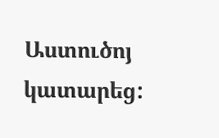Աստուծոյ կատարեց: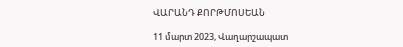ՎԱՐԱՆԴ ՔՈՐԹՄՈՍԵԱՆ

11 մարտ 2023, Վաղարշապատ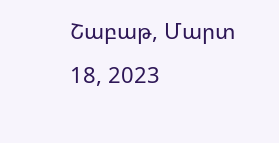Շաբաթ, Մարտ 18, 2023